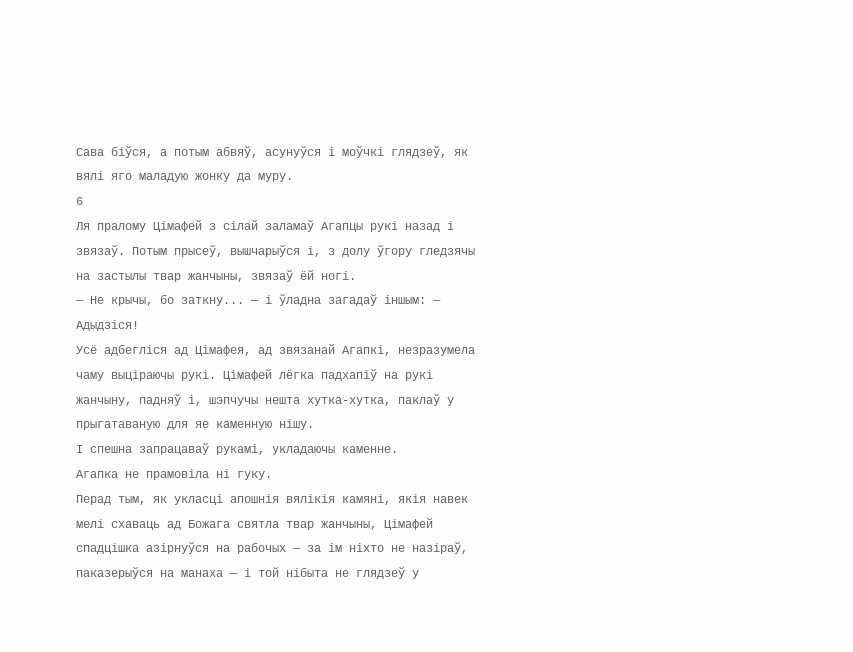Сава біўся, а потым абвяў, асунуўся і моўчкі глядзеў, як вялі яго маладую жонку да муру.
6
Ля пралому Цімафей з сілай заламаў Агапцы рукі назад і звязаў. Потым прысеў, вышчарыўся і, з долу ўгору гледзячы на застылы твар жанчыны, звязаў ёй ногі.
— Не крычы, бо заткну... — і ўладна загадаў іншым: — Адыдзіся!
Усё адбегліся ад Цімафея, ад звязанай Агапкі, незразумела чаму выціраючы рукі. Цімафей лёгка падхапіў на рукі жанчыну, падняў і, шэпчучы нешта хутка-хутка, паклаў у прыгатаваную для яе каменную нішу.
І спешна запрацаваў рукамі, укладаючы каменне.
Агапка не прамовіла ні гуку.
Перад тым, як укласці апошнія вялікія камяні, якія навек мелі схаваць ад Божага святла твар жанчыны, Цімафей спадцішка азірнуўся на рабочых — за ім ніхто не назіраў, паказерыўся на манаха — і той нібыта не глядзеў у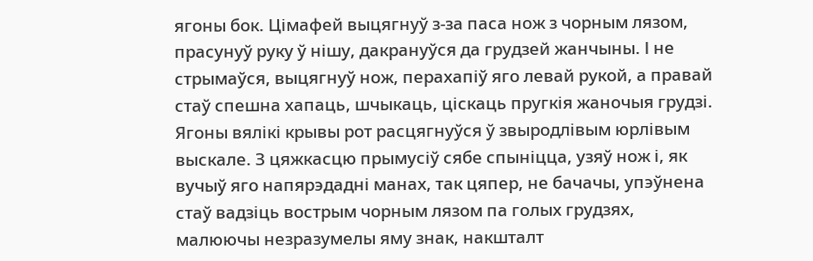ягоны бок. Цімафей выцягнуў з-за паса нож з чорным лязом, прасунуў руку ў нішу, дакрануўся да грудзей жанчыны. І не стрымаўся, выцягнуў нож, перахапіў яго левай рукой, а правай стаў спешна хапаць, шчыкаць, ціскаць пругкія жаночыя грудзі. Ягоны вялікі крывы рот расцягнуўся ў звыродлівым юрлівым выскале. З цяжкасцю прымусіў сябе спыніцца, узяў нож і, як вучыў яго напярэдадні манах, так цяпер, не бачачы, упэўнена стаў вадзіць вострым чорным лязом па голых грудзях, малюючы незразумелы яму знак, накшталт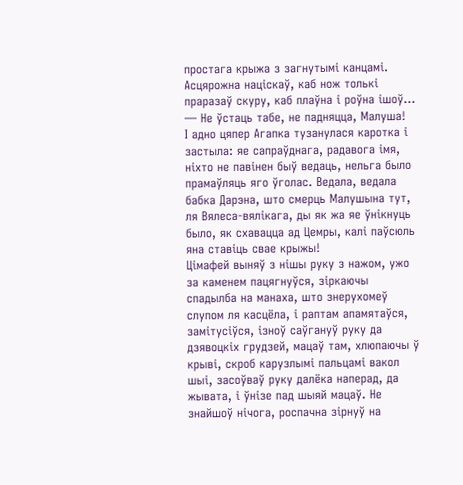простага крыжа з загнутымі канцамі. Асцярожна націскаў, каб нож толькі праразаў скуру, каб плаўна і роўна ішоў...
— Не ўстаць табе, не падняцца, Малуша!
І адно цяпер Агапка тузанулася каротка і застыла: яе сапраўднага, радавога імя, ніхто не павінен быў ведаць, нельга было прамаўляць яго ўголас. Ведала, ведала бабка Дарэна, што смерць Малушына тут, ля Вялеса-вялікага, ды як жа яе ўнікнуць было, як схавацца ад Цемры, калі паўсюль яна ставіць свае крыжы!
Цімафей выняў з нішы руку з нажом, ужо за каменем пацягнуўся, зіркаючы спадылба на манаха, што знерухомеў слупом ля касцёла, і раптам апамятаўся, замітусіўся, ізноў саўгануў руку да дзявоцкіх грудзей, мацаў там, хлюпаючы ў крыві, скроб карузлымі пальцамі вакол шыі, засоўваў руку далёка наперад, да жывата, і ўнізе пад шыяй мацаў. Не знайшоў нічога, роспачна зірнуў на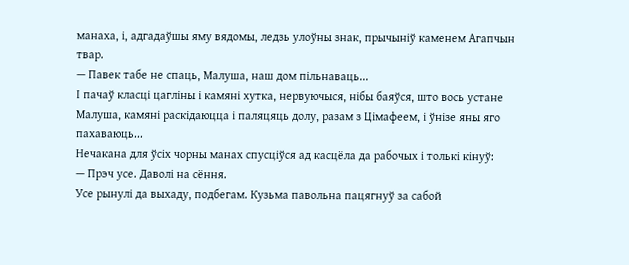манаха, і, адгадаўшы яму вядомы, ледзь улоўны знак, прычыніў каменем Агапчын твар.
— Павек табе не спаць, Малуша, наш дом пільнаваць...
І пачаў класці цагліны і камяні хутка, нервуючыся, нібы баяўся, што вось устане Малуша, камяні раскідаюцца і паляцяць долу, разам з Цімафеем, і ўнізе яны яго пахаваюць...
Нечакана для ўсіх чорны манах спусціўся ад касцёла да рабочых і толькі кінуў:
— Прэч усе. Даволі на сёння.
Усе рынулі да выхаду, подбегам. Кузьма павольна пацягнуў за сабой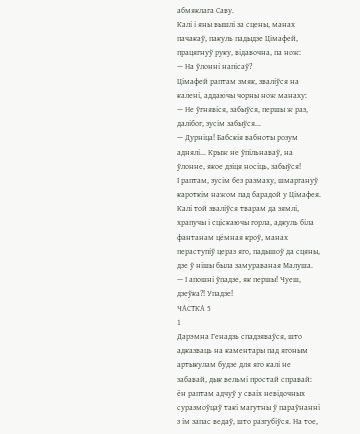абмяклага Саву.
Калі і яны вышлі за сцены, манах пачакаў, пакуль падыдзе Цімафей, працягнуў руку, відавочна, па нож:
— На ўлонні напісаў?
Цімафей раптам змяк, зваліўся на калені, аддаючы чорны нож манаху:
— Не ўгнявіся, забыўся, першы ж раз, далібог, зусім забыўся...
— Дурніца! Бабскія вабноты розум аднялі... Крыж не ўпільнаваў, на ўлонне, якое дзіця носіць, забыўся!
І раптам, зусім без размаху, шмаргануў кароткім нажом пад барадой у Цімафея. Калі той зваліўся тварам да зямлі, храпучы і сціскаючы горла, адкуль біла фантанам цёмная кроў, манах пераступіў цераз яго, падышоў да сцяны, дзе ў нішы была замураваная Малуша.
— І апошні ўпадзе, як першы! Чуеш, дзеўка?! Упадзе!
ЧАСТКА 5
1
Дарэмна Генадзь спадзяваўся, што адказваць на каментары пад ягоным артыкулам будзе для яго калі не забавай, дык вельмі простай справай: ён раптам адчуў у сваіх невідочных суразмоўцаў такі магутны ў параўнанні з ім запас ведаў, што разгубіўся. На тое,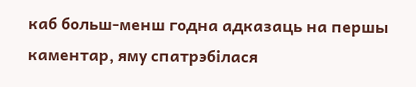каб больш-менш годна адказаць на першы каментар, яму спатрэбілася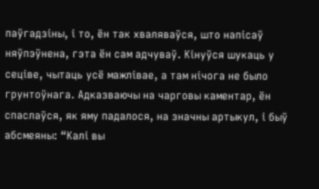паўгадзіны, і то, ён так хваляваўся, што напісаў няўпэўнена, гэта ён сам адчуваў. Кінуўся шукаць у сеціве, чытаць усё мажлівае, а там нічога не было грунтоўнага. Адказваючы на чарговы каментар, ён спаслаўся, як яму падалося, на значны артыкул, і быў абсмеяны: “Калі вы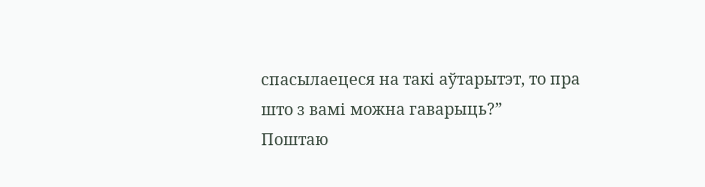спасылаецеся на такі аўтарытэт, то пра што з вамі можна гаварыць?”
Поштаю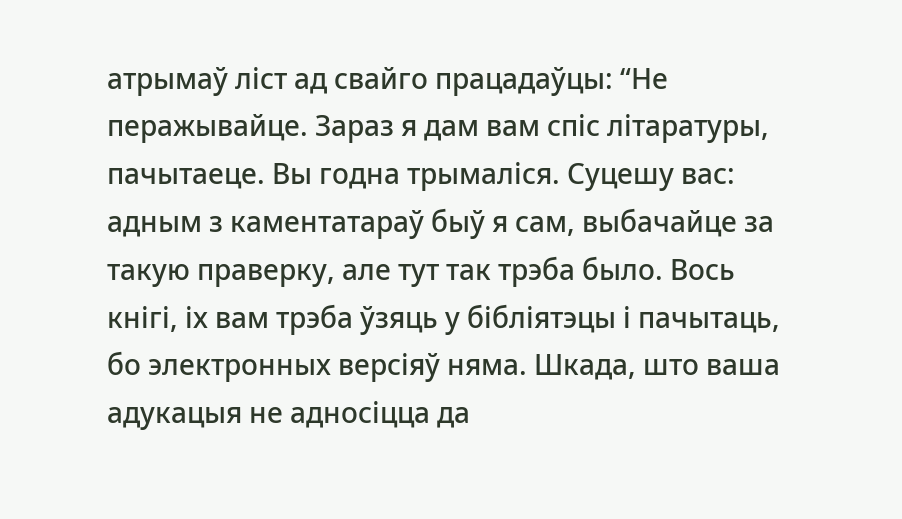атрымаў ліст ад свайго працадаўцы: “Не перажывайце. Зараз я дам вам спіс літаратуры, пачытаеце. Вы годна трымаліся. Суцешу вас: адным з каментатараў быў я сам, выбачайце за такую праверку, але тут так трэба было. Вось кнігі, іх вам трэба ўзяць у бібліятэцы і пачытаць, бо электронных версіяў няма. Шкада, што ваша адукацыя не адносіцца да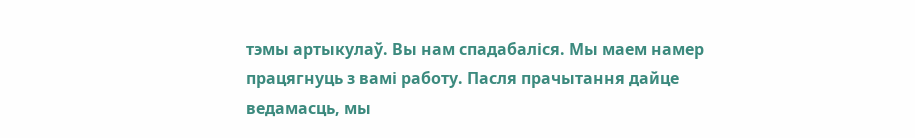тэмы артыкулаў. Вы нам спадабаліся. Мы маем намер працягнуць з вамі работу. Пасля прачытання дайце ведамасць, мы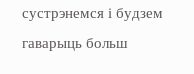сустрэнемся і будзем гаварыць больш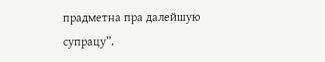прадметна пра далейшую супрацу”.